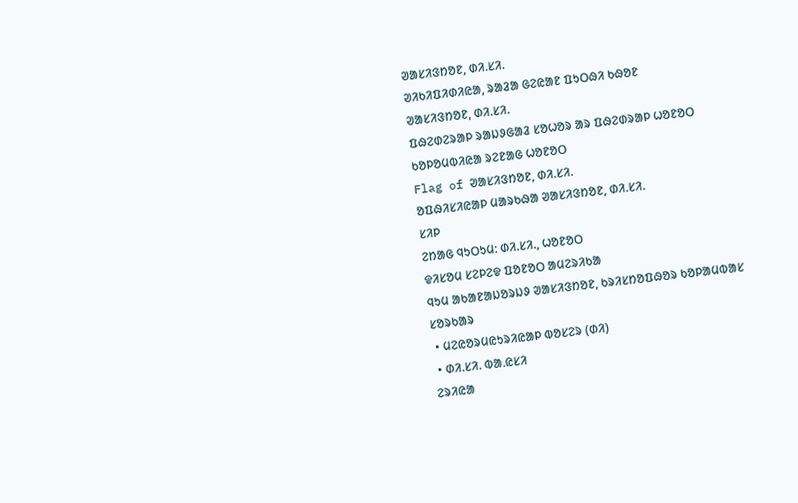ᱣᱟᱥᱤᱝᱴᱚᱱ, ᱰᱤ.ᱥᱤ.
ᱣᱤᱠᱤᱯᱤᱰᱤᱭᱟ, ᱨᱟᱲᱟ ᱜᱮᱭᱟᱱ ᱯᱩᱛᱷᱤ ᱠᱷᱚᱱ
ᱣᱟᱥᱤᱝᱴᱚᱱ, ᱰᱤ.ᱥᱤ.
ᱯᱷᱮᱰᱮᱨᱟᱞ ᱨᱟᱡᱽᱜᱟᱲ ᱥᱚᱦᱚᱨ ᱟᱨ ᱯᱷᱮᱰᱨᱟᱞ ᱦᱚᱱᱚᱛ
ᱠᱚᱞᱚᱢᱵᱤᱭᱟ ᱨᱮᱱᱟᱜ ᱦᱚᱱᱚᱛ
Flag of ᱣᱟᱥᱤᱝᱴᱚᱱ, ᱰᱤ.ᱥᱤ.
ᱚᱯᱷᱤᱥᱤᱭᱟᱞ ᱢᱟᱨᱠᱷᱟ ᱣᱟᱥᱤᱝᱴᱚᱱ, ᱰᱤ.ᱥᱤ.
ᱥᱤᱞ
ᱮᱴᱟᱜ ᱧᱩᱛᱩᱢ: ᱰᱤ.ᱥᱤ., ᱦᱚᱱᱚᱛ
ᱫᱤᱥᱚᱢ ᱥᱮᱞᱮᱫ ᱯᱚᱱᱚᱛ ᱟᱢᱮᱨᱤᱠᱟ
ᱧᱩᱢ ᱟᱠᱟᱱᱟᱡᱚᱨᱡᱽ ᱣᱟᱥᱤᱝᱴᱚᱱ, ᱠᱨᱤᱥᱴᱚᱯᱷᱚᱨ ᱠᱚᱞᱟᱢᱵᱟᱥ
ᱥᱚᱨᱠᱟᱨ
 • ᱢᱮᱭᱚᱨᱢᱭᱩᱨᱤᱭᱟᱞ ᱵᱚᱥᱮᱨ (ᱰᱤ)
 • ᱰᱤ.ᱥᱤ. ᱵᱟᱹᱭᱥᱤ
ᱮᱨᱤᱭᱟ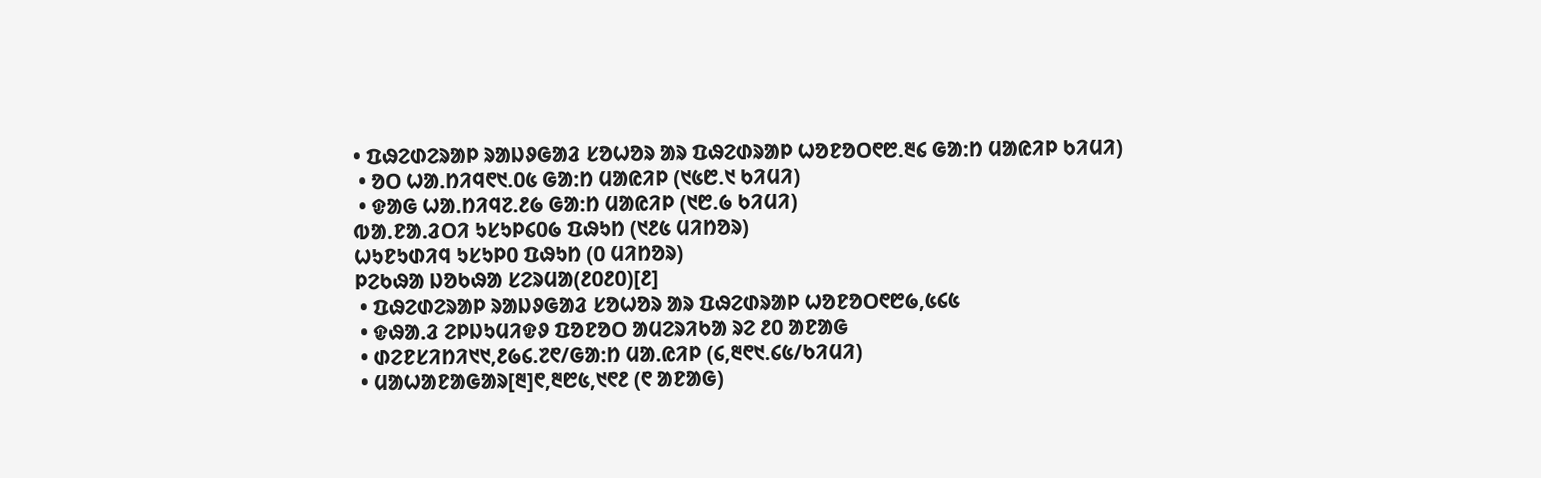• ᱯᱷᱮᱰᱮᱨᱟᱞ ᱨᱟᱡᱽᱜᱟᱲ ᱥᱚᱦᱚᱨ ᱟᱨ ᱯᱷᱮᱰᱨᱟᱞ ᱦᱚᱱᱚᱛ᱖᱘.᱓᱔ ᱜᱟᱺᱴ ᱢᱟᱭᱤᱞ ᱠᱤᱢᱤ)
 • ᱚᱛ ᱦᱟᱹᱴᱤᱧ᱖᱑.᱐᱕ ᱜᱟᱺᱴ ᱢᱟᱭᱤᱞ (᱑᱕᱘.᱑ ᱠᱤᱢᱤ)
 • ᱫᱟᱜ ᱦᱟᱹᱴᱤᱧ᱗.᱒᱙ ᱜᱟᱺᱴ ᱢᱟᱭᱤᱞ (᱑᱘.᱙ ᱠᱤᱢᱤ)
ᱵᱟᱹᱱᱟᱹᱲᱛᱤ ᱩᱥᱩᱞ᱔᱐᱙ ᱯᱷᱩᱴ (᱑᱒᱕ ᱢᱤᱴᱚᱨ)
ᱦᱩᱱᱩᱰᱤᱧ ᱩᱥᱩᱞ᱐ ᱯᱷᱩᱴ (᱐ ᱢᱤᱴᱚᱨ)
ᱞᱮᱠᱷᱟ ᱡᱚᱠᱷᱟ ᱥᱮᱨᱢᱟ(᱒᱐᱒᱐)[᱒]
 • ᱯᱷᱮᱰᱮᱨᱟᱞ ᱨᱟᱡᱽᱜᱟᱲ ᱥᱚᱦᱚᱨ ᱟᱨ ᱯᱷᱮᱰᱨᱟᱞ ᱦᱚᱱᱚᱛ᱖᱘᱙,᱕᱔᱕
 • ᱫᱷᱟᱹᱲ ᱮᱞᱡᱩᱢᱤᱫᱽ ᱯᱚᱱᱚᱛ ᱟᱢᱮᱨᱤᱠᱟ ᱨᱮ ᱒᱐ ᱟᱱᱟᱜ
 • ᱰᱮᱱᱥᱤᱴᱤ᱑᱑,᱒᱙᱔.᱗᱖/ᱜᱟᱺᱴ ᱢᱟᱹᱭᱤᱞ (᱔,᱓᱖᱑.᱔᱕/ᱠᱤᱢᱤ)
 • ᱢᱟᱦᱟᱱᱟᱜᱟᱨ[᱓]᱖,᱓᱘᱕,᱑᱖᱒ (᱖ ᱟᱱᱟᱜ)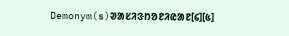Demonym(s)ᱣᱟᱥᱤᱝᱴᱚᱱᱤᱭᱟᱱ[᱔][᱕]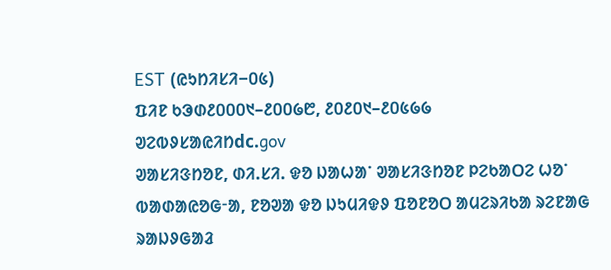EST (ᱭᱩᱴᱤᱥᱤ−᱐᱕)
ᱯᱤᱱ ᱠᱳᱰ᱒᱐᱐᱐᱑–᱒᱐᱐᱙᱘, ᱒᱐᱒᱐᱑–᱒᱐᱕᱙᱙
ᱣᱮᱵᱽᱥᱟᱭᱤᱴdc.gov
ᱣᱟᱥᱤᱝᱴᱚᱱ, ᱰᱤ.ᱥᱤ. ᱫᱚ ᱡᱟᱦᱟᱸ ᱣᱟᱥᱤᱝᱴᱚᱱ ᱞᱮᱠᱟᱛᱮ ᱦᱚᱸ ᱵᱟᱰᱟᱭᱚᱜᱼᱟ, ᱱᱚᱣᱟ ᱫᱚ ᱡᱩᱢᱤᱫᱽ ᱯᱚᱱᱚᱛ ᱟᱢᱮᱨᱤᱠᱟ ᱨᱮᱱᱟᱜ ᱨᱟᱡᱽᱜᱟᱲ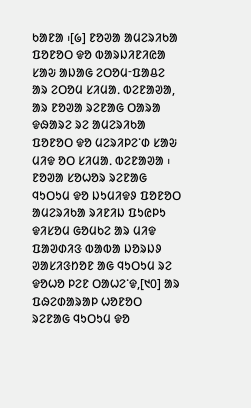ᱠᱟᱱᱟ ᱾[᱙] ᱱᱚᱣᱟ ᱟᱢᱮᱨᱤᱠᱟ ᱯᱚᱱᱚᱛ ᱫᱚ ᱵᱟᱨᱡᱤᱱᱤᱭᱟ ᱥᱟᱶ ᱟᱡᱟᱜ ᱮᱛᱚᱢᱼᱯᱟᱪᱮ ᱟᱨ ᱮᱛᱚᱢ ᱥᱤᱢᱟᱹ ᱵᱮᱱᱟᱣᱟ, ᱟᱨ ᱱᱚᱣᱟ ᱨᱮᱱᱟᱜ ᱛᱟᱨᱟ ᱫᱷᱟᱨᱮ ᱨᱮ ᱟᱢᱮᱨᱤᱠᱟ ᱯᱚᱱᱚᱛ ᱫᱚ ᱢᱮᱨᱤᱞᱮᱸᱰ ᱥᱟᱶ ᱢᱤᱫ ᱚᱛ ᱥᱤᱢᱟᱹ ᱵᱮᱱᱟᱣᱟ ᱾ ᱱᱚᱣᱟ ᱥᱚᱦᱚᱨ ᱨᱮᱱᱟᱜ ᱧᱩᱛᱩᱢ ᱫᱚ ᱡᱩᱢᱤᱫᱽ ᱯᱚᱱᱚᱛ ᱟᱢᱮᱨᱤᱠᱟ ᱨᱤᱱᱤᱡ ᱯᱩᱭᱞᱩ ᱫᱤᱥᱚᱢ ᱜᱚᱢᱠᱮ ᱟᱨ ᱢᱤᱫ ᱯᱟᱣᱰᱤᱝ ᱵᱟᱵᱟ ᱡᱚᱨᱡᱽ ᱣᱟᱥᱤᱝᱴᱚᱱ ᱟᱜ ᱧᱩᱛᱩᱢ ᱨᱮ ᱫᱚᱦᱚ ᱞᱮᱱ ᱛᱟᱦᱮᱸᱫ,[᱑᱐] ᱟᱨ ᱯᱷᱮᱰᱟᱨᱟᱞ ᱦᱚᱱᱚᱛ ᱨᱮᱱᱟᱜ ᱧᱩᱛᱩᱢ ᱫᱚ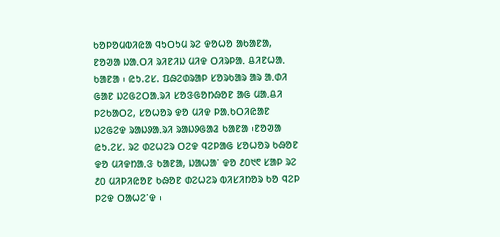ᱠᱚᱞᱚᱢᱵᱤᱭᱟ ᱧᱩᱛᱩᱢ ᱨᱮ ᱫᱚᱦᱚ ᱟᱠᱟᱱᱟ, ᱱᱚᱣᱟ ᱡᱟᱹᱛᱤ ᱨᱤᱱᱤᱡ ᱢᱤᱫ ᱛᱤᱨᱞᱟᱹ ᱪᱤᱱᱦᱟᱹ ᱠᱟᱱᱟ ᱾ ᱭᱩ.ᱮᱥ. ᱯᱷᱮᱰᱨᱟᱞ ᱥᱚᱨᱠᱟᱨ ᱟᱨ ᱟᱹᱰᱤ ᱜᱟᱱ ᱡᱮᱜᱮᱛᱟᱹᱨᱤ ᱥᱚᱝᱜᱚᱴᱷᱚᱱ ᱟᱜ ᱢᱟᱹᱪᱤ ᱞᱮᱠᱟᱛᱮ, ᱥᱚᱦᱚᱨ ᱫᱚ ᱢᱤᱫ ᱞᱟᱹᱠᱛᱤᱭᱟᱱ ᱡᱮᱜᱮᱫ ᱨᱟᱡᱽᱟᱹᱨᱤ ᱨᱟᱡᱽᱜᱟᱲ ᱠᱟᱱᱟ ᱾ᱱᱚᱣᱟ ᱭᱩ.ᱮᱥ. ᱨᱮ ᱰᱮᱦᱮᱨ ᱛᱮᱫ ᱧᱮᱞᱟᱜ ᱥᱚᱦᱚᱨ ᱠᱷᱚᱱ ᱫᱚ ᱢᱤᱫᱴᱟᱹᱝ ᱠᱟᱱᱟ, ᱡᱟᱦᱟᱸ ᱫᱚ ᱒᱐᱑᱖ ᱥᱟᱞ ᱨᱮ ᱒᱐ ᱢᱤᱞᱤᱭᱚᱱ ᱠᱷᱚᱱ ᱰᱮᱦᱮᱨ ᱵᱤᱥᱤᱴᱚᱨ ᱠᱚ ᱧᱮᱞ ᱞᱮᱫ ᱛᱟᱦᱮᱸᱫ ᱾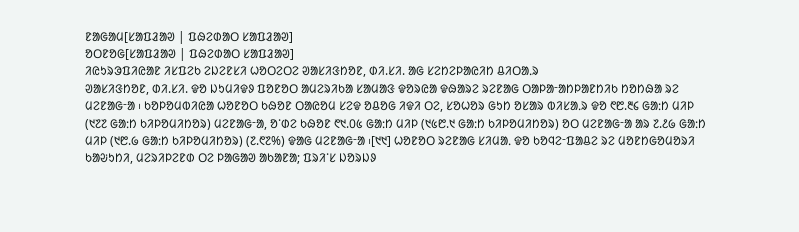ᱱᱟᱜᱟᱢ[ᱥᱟᱯᱲᱟᱣ | ᱯᱷᱮᱰᱟᱛ ᱥᱟᱯᱲᱟᱣ]
ᱚᱛᱱᱚᱜ[ᱥᱟᱯᱲᱟᱣ | ᱯᱷᱮᱰᱟᱛ ᱥᱟᱯᱲᱟᱣ]
ᱤᱭᱩᱨᱳᱯᱤᱭᱟᱱ ᱤᱥᱯᱮᱠ ᱮᱡᱮᱱᱥᱤ ᱦᱚᱛᱮᱛᱮ ᱣᱟᱥᱤᱝᱴᱚᱱ, ᱰᱤ.ᱥᱤ. ᱟᱜ ᱥᱮᱴᱮᱞᱟᱭᱤᱴ ᱪᱤᱛᱟᱹᱨ
ᱣᱟᱥᱤᱝᱴᱚᱱ, ᱰᱤ.ᱥᱤ. ᱫᱚ ᱡᱩᱢᱤᱫᱽ ᱯᱚᱱᱚᱛ ᱟᱢᱮᱨᱤᱠᱟ ᱥᱟᱢᱟᱝ ᱫᱚᱨᱭᱟ ᱫᱷᱟᱨᱮ ᱨᱮᱱᱟᱜ ᱛᱟᱞᱟᱼᱟᱴᱞᱟᱱᱴᱤᱠ ᱴᱚᱴᱷᱟ ᱨᱮ ᱢᱮᱱᱟᱜᱼᱟ ᱾ ᱠᱚᱞᱚᱢᱵᱤᱭᱟ ᱦᱚᱱᱚᱛ ᱠᱷᱚᱱ ᱛᱟᱭᱚᱢ ᱥᱮᱫ ᱚᱪᱚᱜ ᱤᱫᱤ ᱛᱮ, ᱥᱚᱦᱚᱨ ᱜᱩᱴ ᱚᱥᱟᱨ ᱵᱤᱥᱟᱹᱨ ᱫᱚ ᱖᱘.᱓᱔ ᱜᱟᱺᱴ ᱢᱤᱞ (᱑᱗᱗ ᱜᱟᱺᱴ ᱠᱤᱞᱚᱢᱤᱴᱚᱨ) ᱢᱮᱱᱟᱜᱼᱟ, ᱚᱸᱰᱮ ᱠᱷᱚᱱ ᱖᱑.᱐᱕ ᱜᱟᱺᱴ ᱢᱤᱞ (᱑᱕᱘.᱑ ᱜᱟᱺᱴ ᱠᱤᱞᱚᱢᱤᱴᱚᱨ) ᱚᱛ ᱢᱮᱱᱟᱜᱼᱟ ᱟᱨ ᱗.᱒᱙ ᱜᱟᱺᱴ ᱢᱤᱞ (᱑᱘.᱙ ᱜᱟᱺᱴ ᱠᱤᱞᱚᱢᱤᱴᱚᱨ) (᱗.᱖᱗%) ᱫᱟᱜ ᱢᱮᱱᱟᱜᱼᱟ ᱾[᱑᱑] ᱦᱚᱱᱚᱛ ᱨᱮᱱᱟᱜ ᱥᱤᱢᱟᱹ ᱫᱚ ᱠᱚᱧᱮᱼᱯᱟᱪᱮ ᱨᱮ ᱢᱚᱱᱴᱜᱚᱢᱚᱨᱤ ᱠᱟᱶᱩᱴᱤ, ᱢᱮᱨᱤᱞᱮᱱᱰ ᱛᱮ ᱞᱟᱜᱟᱣ ᱟᱠᱟᱱᱟ; ᱯᱨᱤᱸᱥ ᱡᱚᱨᱡᱽ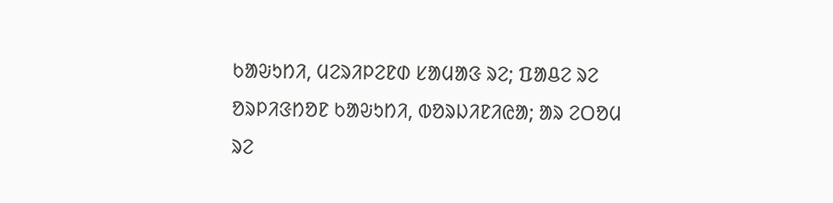ᱠᱟᱶᱩᱴᱤ, ᱢᱮᱨᱤᱞᱮᱱᱰ ᱥᱟᱢᱟᱝ ᱨᱮ; ᱯᱟᱪᱮ ᱨᱮ ᱚᱨᱞᱤᱝᱴᱚᱱ ᱠᱟᱶᱩᱴᱤ, ᱵᱚᱨᱡᱤᱱᱤᱭᱟ; ᱟᱨ ᱮᱛᱚᱢ ᱨᱮ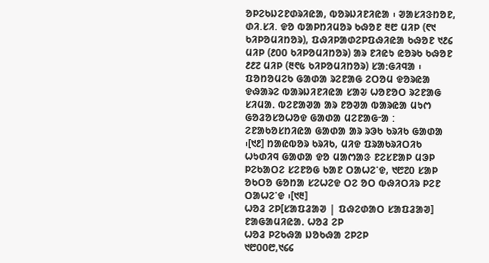ᱚᱞᱮᱠᱡᱮᱱᱰᱨᱤᱭᱟ, ᱵᱚᱨᱡᱤᱱᱤᱭᱟ ᱾ ᱣᱟᱥᱤᱝᱴᱚᱱ, ᱰᱤ.ᱥᱤ. ᱫᱚ ᱵᱟᱞᱴᱤᱢᱚᱨ ᱠᱷᱚᱱ ᱓᱘ ᱢᱤᱞ (᱖᱑ ᱠᱤᱞᱚᱢᱤᱴᱚᱨ), ᱯᱷᱤᱞᱟᱰᱮᱞᱯᱷᱤᱭᱟ ᱠᱷᱚᱱ ᱑᱒᱔ ᱢᱤᱞ (᱒᱐᱐ ᱠᱤᱞᱚᱢᱤᱴᱚᱨ) ᱟᱨ ᱱᱤᱭᱩ ᱭᱚᱨᱠ ᱠᱷᱚᱱ ᱒᱒᱗ ᱢᱤᱞ (᱓᱖᱕ ᱠᱤᱞᱚᱢᱤᱴᱚᱨ) ᱥᱟᱺᱜᱤᱧᱟ ᱾
ᱯᱚᱴᱚᱢᱮᱠ ᱜᱟᱰᱟ ᱨᱮᱱᱟᱜ ᱮᱛᱚᱢ ᱫᱚᱨᱭᱟ ᱫᱷᱟᱨᱮ ᱵᱟᱨᱡᱤᱱᱤᱭᱟ ᱥᱟᱶ ᱦᱚᱱᱚᱛ ᱨᱮᱱᱟᱜ ᱥᱤᱢᱟᱹ ᱵᱮᱱᱟᱣᱟ ᱟᱨ ᱱᱚᱣᱟ ᱵᱟᱨᱭᱟ ᱢᱩᱬ ᱜᱚᱲᱚᱥᱚᱦᱚᱫ ᱜᱟᱰᱟ ᱢᱮᱱᱟᱜᱼᱟ : ᱮᱱᱟᱠᱚᱥᱴᱤᱭᱟ ᱜᱟᱰᱟ ᱟᱨ ᱨᱳᱠ ᱠᱨᱤᱠ ᱜᱟᱰᱟ ᱾[᱑᱒] ᱴᱟᱭᱵᱚᱨ ᱠᱨᱤᱠ, ᱢᱤᱫ ᱯᱨᱟᱠᱨᱤᱛᱤᱠ ᱦᱩᱰᱤᱧ ᱜᱟᱰᱟ ᱫᱚ ᱢᱟᱬᱟᱝ ᱱᱮᱥᱱᱟᱞ ᱢᱳᱞ ᱞᱮᱠᱟᱛᱮ ᱥᱮᱱᱚᱜ ᱠᱟᱱ ᱛᱟᱦᱮᱸᱫ, ᱑᱘᱗᱐ ᱥᱟᱞ ᱚᱠᱛᱚ ᱜᱚᱴᱟ ᱥᱮᱦᱮᱫ ᱛᱮ ᱚᱛ ᱵᱷᱤᱛᱤᱨ ᱞᱮᱱ ᱛᱟᱦᱮᱸᱫ ᱾[᱑᱓]
ᱦᱚᱲ ᱮᱞ[ᱥᱟᱯᱲᱟᱣ | ᱯᱷᱮᱰᱟᱛ ᱥᱟᱯᱲᱟᱣ]
ᱱᱟᱜᱟᱢᱤᱭᱟᱹ ᱦᱚᱲ ᱮᱞ
ᱦᱚᱲ ᱞᱮᱠᱷᱟ ᱡᱚᱠᱷᱟ ᱮᱞᱮᱞ
᱑᱘᱐᱐᱘,᱑᱔᱔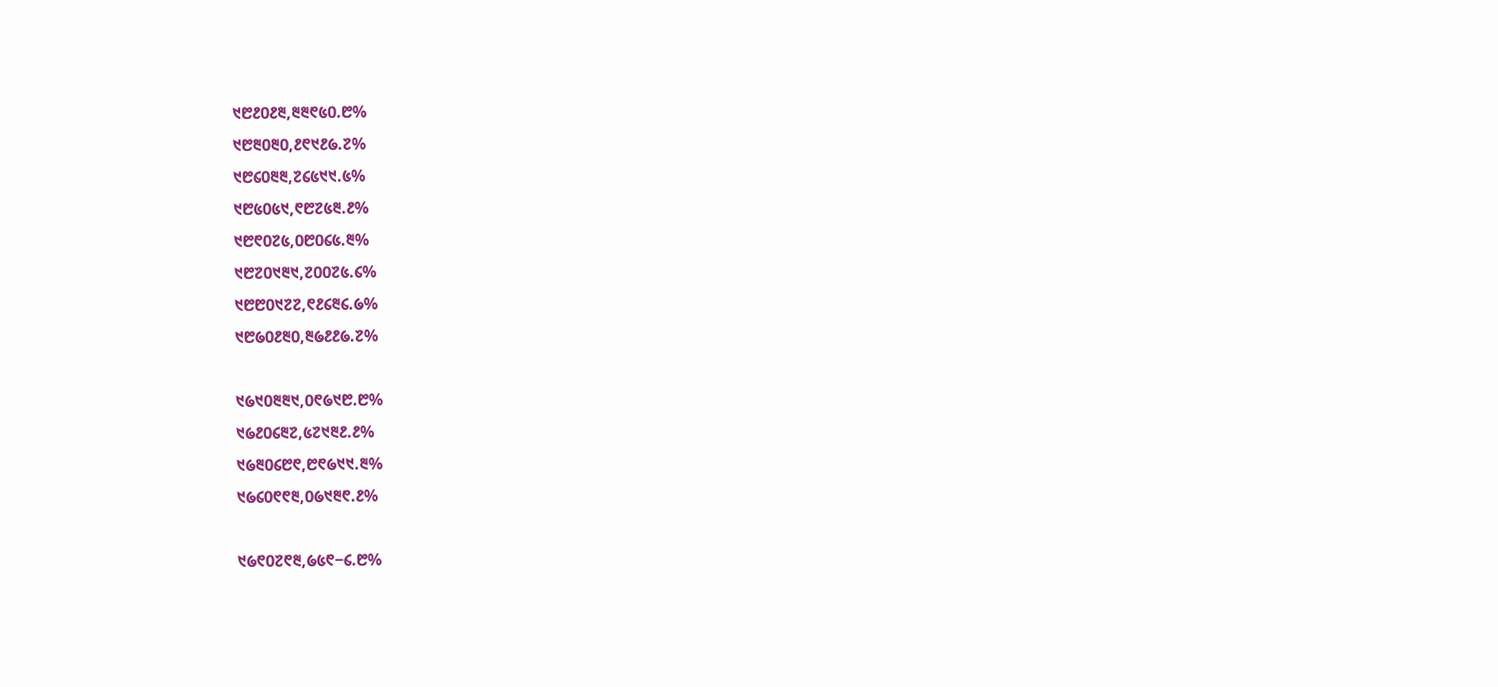᱑᱘᱒᱐᱒᱓,᱓᱓᱖᱕᱐.᱘%
᱑᱘᱓᱐᱓᱐,᱒᱖᱑᱒᱙.᱗%
᱑᱘᱔᱐᱓᱓,᱗᱔᱕᱑᱑.᱕%
᱑᱘᱕᱐᱕᱑,᱖᱘᱗᱕᱓.᱒%
᱑᱘᱖᱐᱗᱕,᱐᱘᱐᱔᱕.᱓%
᱑᱘᱗᱐᱑᱓᱑,᱗᱐᱐᱗᱕.᱔%
᱑᱘᱘᱐᱑᱗᱗,᱖᱒᱔᱓᱔.᱙%
᱑᱘᱙᱐᱒᱓᱐,᱓᱙᱒᱒᱙.᱗%

᱑᱙᱑᱐᱓᱓᱑,᱐᱖᱙᱑᱘.᱘%
᱑᱙᱒᱐᱔᱓᱗,᱕᱗᱑᱓᱒.᱒%
᱑᱙᱓᱐᱔᱘᱖,᱘᱖᱙᱑᱑.᱓%
᱑᱙᱔᱐᱖᱖᱓,᱐᱙᱑᱓᱖.᱒%

᱑᱙᱖᱐᱗᱖᱓,᱙᱕᱖−᱔.᱘%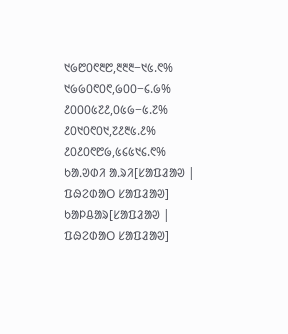᱑᱙᱘᱐᱖᱓᱘,᱓᱓᱓−᱑᱕.᱖%
᱑᱙᱙᱐᱖᱐᱖,᱙᱐᱐−᱔.᱙%
᱒᱐᱐᱐᱕᱗᱒,᱐᱕᱙−᱕.᱗%
᱒᱐᱑᱐᱖᱐᱑,᱗᱒᱓᱕.᱒%
᱒᱐᱒᱐᱖᱘᱙,᱕᱔᱕᱑᱔.᱖%
ᱠᱟᱹᱣᱰᱤ ᱟᱹᱨᱤ[ᱥᱟᱯᱲᱟᱣ | ᱯᱷᱮᱰᱟᱛ ᱥᱟᱯᱲᱟᱣ]
ᱠᱟᱞᱪᱟᱨ[ᱥᱟᱯᱲᱟᱣ | ᱯᱷᱮᱰᱟᱛ ᱥᱟᱯᱲᱟᱣ]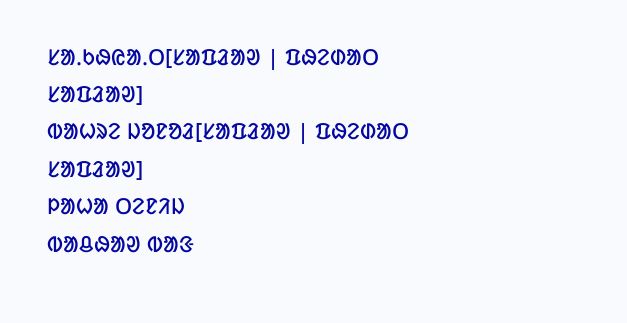ᱥᱟᱹᱠᱷᱭᱟᱹᱛ[ᱥᱟᱯᱲᱟᱣ | ᱯᱷᱮᱰᱟᱛ ᱥᱟᱯᱲᱟᱣ]
ᱵᱟᱦᱨᱮ ᱡᱚᱱᱚᱲ[ᱥᱟᱯᱲᱟᱣ | ᱯᱷᱮᱰᱟᱛ ᱥᱟᱯᱲᱟᱣ]
ᱞᱟᱦᱟ ᱛᱮᱱᱤᱡ
ᱵᱟᱪᱷᱟᱣ ᱵᱟᱝ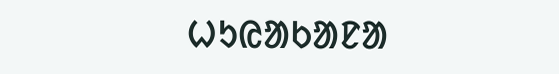ᱦᱩᱭᱟᱠᱟᱱᱟ